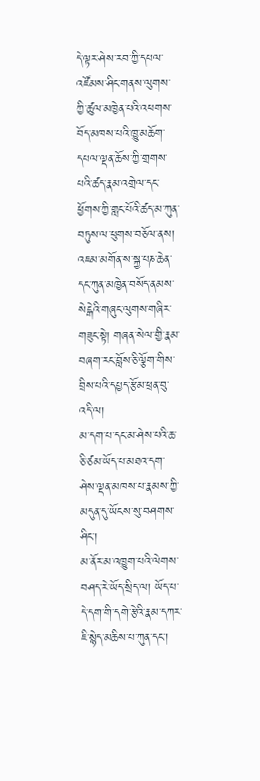དེ་ལྟར་ཤེས་རབ་ཀྱི་དཔལ་འཛོམས་ཤིང་གནས་ལུགས་ཀྱི་ཚུལ་མཁྱེན་པའི་འཕགས་བོད་མཁས་པའི་ཁྱུ་མཆོག་དཔལ་ལྡན་ཆོས་ཀྱི་གྲགས་པའི་ཚད་རྣམ་འགྲེལ་དང་ཕྱོགས་ཀྱི་གླང་པོའི་ཚད་མ་ཀུན་བཏུས་ལ་ཕུགས་བཅོལ་ནས།
འཇམ་མགོན་ས་སྐྱ་པཎ་ཆེན་དང་ཀུན་མཁྱེན་བསོད་ནམས་སེངྒེའི་གཞུང་ལུགས་གཞིར་གཟུང་སྟེ། གཞན་སེལ་གྱི་རྣམ་བཞག་རང་བློས་ཅི་ལྕོག་གིས་བྲིས་པའི་དཔྱད་རྩོམ་ཕྲན་བུ་འདི་ལ།
མ་དག་པ་དང་མ་ཤེས་པའི་ཆ་ཅི་ཙམ་ཡོད་པ་མཐའ་དག་ཤེས་ལྡན་མཁས་པ་རྣམས་ཀྱི་མདུན་དུ་ཡོངས་སུ་བཤགས་ཤིང་།
མ་ནོར་མ་འཁྱུག་པའི་ལེགས་བཤད་རེ་ཡོད་སྲིད་ལ། ཡོད་པ་དེ་དག་གི་དགེ་རྩེའི་རྣམ་དཀར་ཇི་སྙེད་མཆིས་པ་ཀུན་དང་།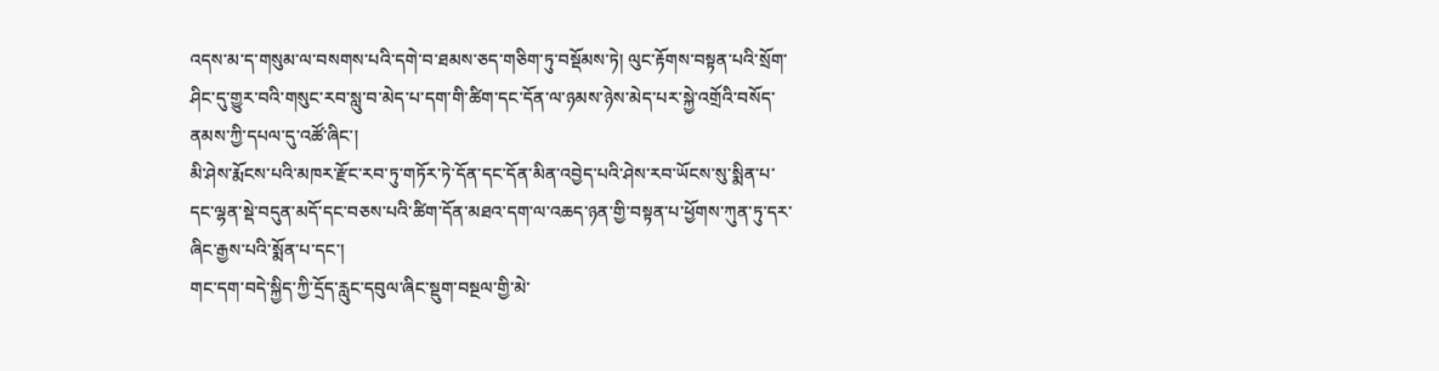འདས་མ་ད་གསུམ་ལ་བསགས་པའི་དགེ་བ་ཐམས་ཅད་གཅིག་ཏུ་བསྡོམས་ཏེ། ལུང་རྟོགས་བསྟན་པའི་སྲོག་ཤིང་དུ་གྱུར་བའི་གསུང་རབ་སླུ་བ་མེད་པ་དག་གི་ཚིག་དང་དོན་ལ་ཉམས་ཉེས་མེད་པར་སྐྱེ་འགྲོའི་བསོད་ནམས་ཀྱི་དཔལ་དུ་འཚོ་ཞིང་།
མི་ཤེས་རྨོངས་པའི་མཁར་རྫོང་རབ་ཏུ་གཏོར་ཏེ་དོན་དང་དོན་མིན་འབྱེད་པའི་ཤེས་རབ་ཡོངས་སུ་སྨིན་པ་དང་ལྷན་སྡེ་བདུན་མདོ་དང་བཅས་པའི་ཚིག་དོན་མཐའ་དག་ལ་འཆད་ཉན་གྱི་བསྟན་པ་ཕྱོགས་ཀུན་ཏུ་དར་ཞིང་རྒྱས་པའི་སྨོན་པ་དང་།
གང་དག་བདེ་སྐྱིད་ཀྱི་དྲོད་རླུང་དབུལ་ཞིང་སྡུག་བསྔལ་གྱི་མེ་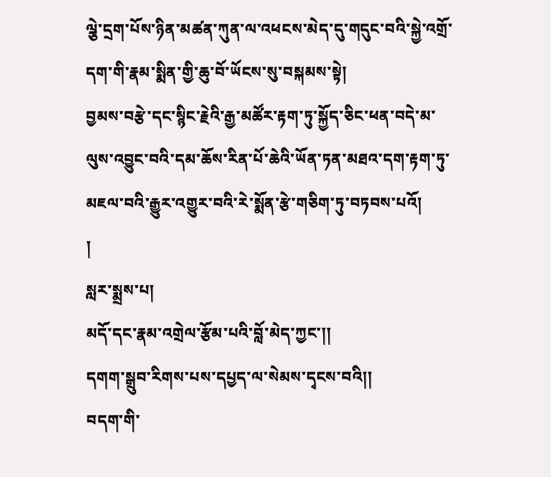ལྕེ་དྲག་པོས་ཉིན་མཚན་ཀུན་ལ་འཕངས་མེད་དུ་གདུང་བའི་སྐྱེ་འགྲོ་དག་གི་རྣམ་སྨིན་གྱི་ཆུ་བོ་ཡོངས་སུ་བསྐམས་སྟེ།
བྱམས་བརྩེ་དང་སྙིང་རྗེའི་རྒྱ་མཚོར་རྟག་ཏུ་སྐྱོད་ཅིང་ཕན་བདེ་མ་ལུས་འབྱུང་བའི་དམ་ཆོས་རིན་པོ་ཆེའི་ཡོན་ཏན་མཐའ་དག་རྟག་ཏུ་མཇལ་བའི་རྒྱུར་འགྱུར་བའི་རེ་སྨོན་རྩེ་གཅིག་ཏུ་བཏབས་པའོ།
།
སླར་སྨྲས་པ།
མདོ་དང་རྣམ་འགྲེལ་རྩོམ་པའི་བློ་མེད་ཀྱང་།།
དགག་སྒྲུབ་རིགས་པས་དཔྱད་ལ་སེམས་དྭངས་བའི།།
བདག་གི་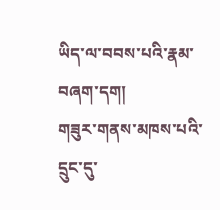ཡིད་ལ་བབས་པའི་རྣམ་བཞག་དག།
གཟུར་གནས་མཁས་པའི་དྲུང་དུ་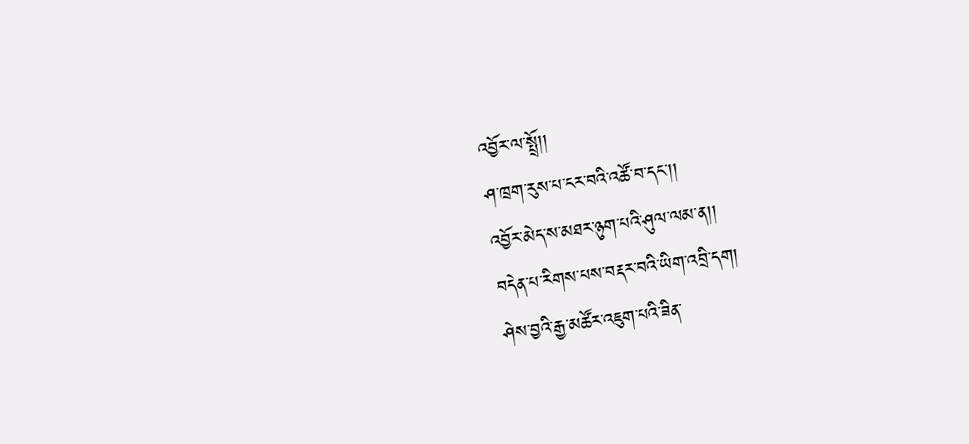འབྱོར་ལ་སྤྲོ།།
ཤ་ཁྲག་རུས་པ་ངར་བའི་འཚོ་བ་དང་།།
འབྱོར་མེད་ས་མཐར་ཉུག་པའི་ཤུལ་ལམ་ན།།
བདེན་པ་རིགས་པས་བརྡར་བའི་ཡིག་འབྲི་དག།
ཤེས་བྱའི་རྒྱ་མཚོར་འཇུག་པའི་ཟིན་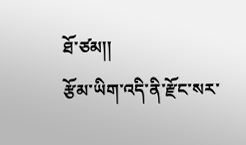ཐོ་ཙམ།།
རྩོམ་ཡིག་འདི་ནི་རྫོང་སར་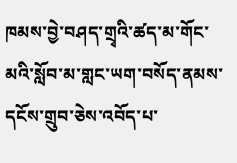ཁམས་བྱེ་བཤད་གྲྭའི་ཚད་མ་གོང་མའི་སློབ་མ་གླང་ཡག་བསོད་ནམས་དངོས་གྲུབ་ཅེས་འབོད་པ་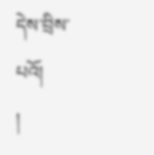དེས་བྲིས་པའོ།
།